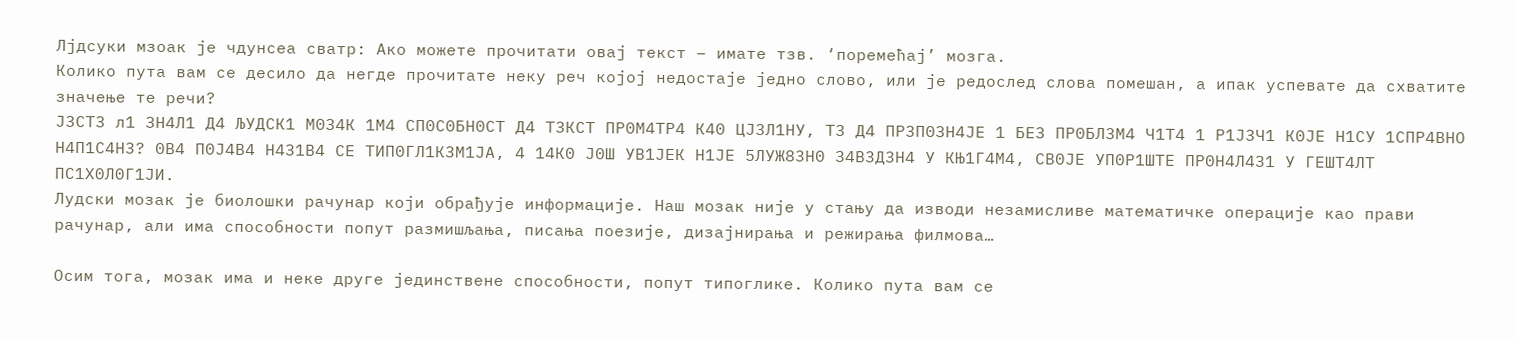Лјдсуки мзоак је чдунсеа сватр: Ако можете прочитати овај текст – имате тзв. ‘поремећај’ мозга.
Колико пута вам се десило да негде прочитате неку реч којој недостаје једно слово, или је редослед слова помешан, а ипак успевате да схватите значење те речи?
Ј3СТ3 л1 ЗН4Л1 Д4 ЉУДСК1 М0З4К 1М4 СП0С0БН0СТ Д4 Т3КСТ ПР0М4ТР4 К40 ЦЈ3Л1НУ, Т3 Д4 ПР3П0ЗН4ЈЕ 1 БЕЗ ПР0БЛ3М4 Ч1Т4 1 Р1Ј3Ч1 К0ЈЕ Н1СУ 1СПР4ВНО Н4П1С4Н3? 0В4 П0Ј4В4 Н4З1В4 СЕ ТИП0ГЛ1К3М1ЈА, 4 14К0 Ј0Ш УВ1ЈЕК Н1ЈЕ 5ЛУЖ83Н0 З4В3Д3Н4 У КЊ1Г4М4, СВ0ЈЕ УП0Р1ШТЕ ПР0Н4Л4З1 У ГЕШТ4ЛТ ПС1Х0Л0Г1ЈИ.
Лудски мозак је биолошки рачунар који обрађује информације. Наш мозак није у стању да изводи незамисливе математичке операције као прави рачунар, али има способности попут размишљања, писања поезије, дизајнирања и режирања филмова…

Осим тога, мозак има и неке друге јединствене способности, попут типоглике. Колико пута вам се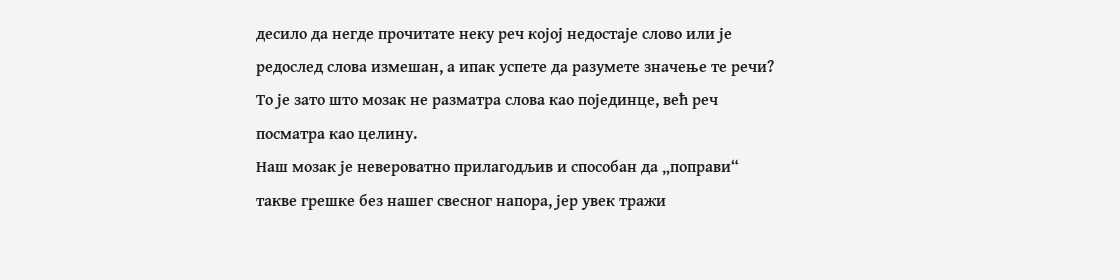десило да негде прочитате неку реч којој недостаје слово или је редослед слова измешан, а ипак успете да разумете значење те речи? То је зато што мозак не разматра слова као појединце, већ реч посматра као целину.
Наш мозак је невероватно прилагодљив и способан да „поправи“ такве грешке без нашег свесног напора, јер увек тражи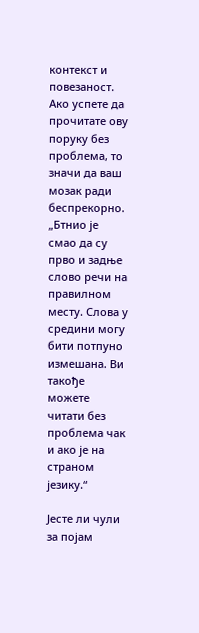контекст и повезаност.
Ако успете да прочитате ову поруку без проблема, то значи да ваш мозак ради беспрекорно.
„Бтнио је смао да су прво и задње слово речи на правилном месту. Слова у средини могу бити потпуно измешана. Ви такође можете читати без проблема чак и ако је на страном језику.“

Јесте ли чули за појам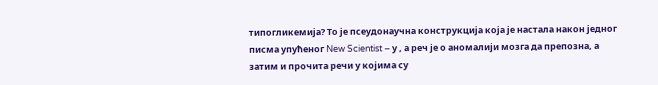типогликемија? То је псеудонаучна конструкција која је настала након једног писма упућеног New Scientist – у , а реч је о аномалији мозга да препозна, а затим и прочита речи у којима су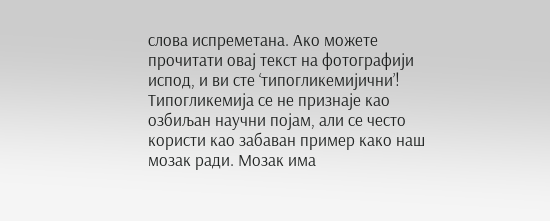слова испреметана. Ако можете прочитати овај текст на фотографији испод, и ви сте ‘типогликемијични’!
Типогликемија се не признаје као озбиљан научни појам, али се често користи као забаван пример како наш мозак ради. Мозак има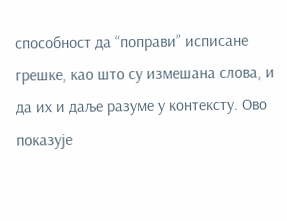способност да “поправи” исписане грешке, као што су измешана слова, и да их и даље разуме у контексту. Ово показује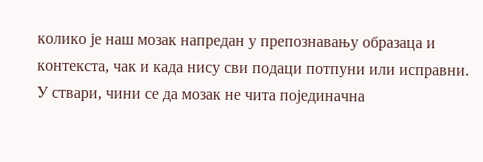колико је наш мозак напредан у препознавању образаца и контекста, чак и када нису сви подаци потпуни или исправни.
У ствари, чини се да мозак не чита појединачна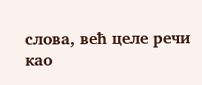слова, већ целе речи као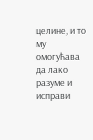целине, и то му омогућава да лако разуме и исправи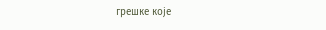грешке које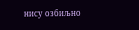нису озбиљно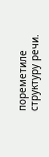пореметиле структуру речи.